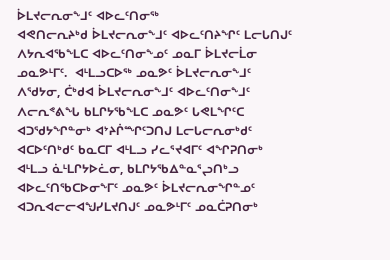ᐆᒪᔪᓕᕆᓂᖕᒧᑦ ᐊᐅᓚᑦᑎᓂᖅ
ᐊᕙᑎᓕᕆᔨᒃᑯ ᐆᒪᔪᓕᕆᓂᖕᒧᑦ ᐊᐅᓚᑦᑎᔨᖏᑦ ᒪᓕᒐᑎᒍᑦ ᐱᔭᕆᐊᖃᖕᒪᑕ ᐊᐅᓚᑦᑎᓂᖕᓄᑦ ᓄᓇᒥ ᐆᒪᔪᓕᒫᓂ ᓄᓇᕗᒻᒥᑦ.  ᐊᒻᒪᓗᑕᐅᖅ ᓄᓇᕗᑦ ᐆᒪᔪᓕᕆᓂᖕᒧᑦ ᐱᖁᔭᓂ, ᑖᒃᑯᐊ ᐆᒪᔪᓕᕆᓂᖕᒧᑦ ᐊᐅᓚᑦᑎᓂᖕᒧᑦ ᐱᓕᕆᕝᕕᖓ ᑲᒪᒋᔭᖃᖕᒪᑕ ᓄᓇᕗᑦ ᒐᕙᒪᖏᑦᑕ ᐊᑐᖁᔭᖏᓐᓂᒃ ᐊᔾᔨᒌᙱᑦᑐᑎᒍ ᒪᓕᒐᓕᕆᓂᒃᑯᑦ ᐊᑕᐅᑦᑎᒃᑯᑦ ᑲᓇᑕᒥ ᐊᒻᒪᓗ ᓯᓚᕐᔪᐊᒥᑦ ᐊᖏᕈᑎᓂᒃ ᐊᒻᒪᓗ ᓈᒻᒪᒋᔭᐅᓛᓂ, ᑲᒪᒋᔭᖃᐃᓐᓇᕐᖢᑎᒃᓗ ᐊᐅᓚᑦᑎᖃᑕᐅᓂᖕᒥᑦ ᓄᓇᕗᑦ ᐆᒪᔪᓕᕆᓂᖏᓐᓄᑦ ᐊᑐᕆᐊᓕᓕᐊᖑᓯᒪᔪᑎᒍᑦ ᓄᓇᕗᒻᒥᑦ ᓄᓇᑖᕈᑎᓂᒃ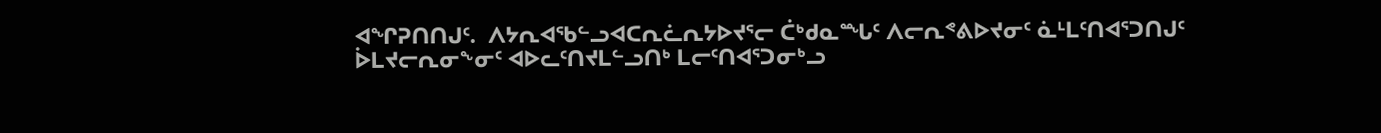ᐊᖏᕈᑎᑎᒍᑦ.  ᐱᔭᕆᐊᖃᓪᓗᐊᑕᕆᓛᕆᔭᐅᔪᕐᓕ ᑖᒃᑯᓇᙵᑦ ᐱᓕᕆᕝᕕᐅᔪᓂᑦ ᓈᒻᒪᑦᑎᐊᕐᑐᑎᒍᑦ ᐆᒪᔪᓕᕆᓂᖕᓂᑦ ᐊᐅᓚᑦᑎᔪᒪᓪᓗᑎᒃ ᒪᓕᑦᑎᐊᕐᑐᓂᒃᓗ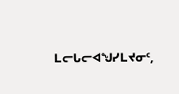ᒪᓕᒐᓕᐊᖑᓯᒪᔪᓂᑦ,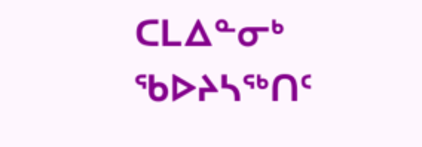ᑕᒪᐃᓐᓂᒃ ᖃᐅᔨᓴᖅᑎᑦ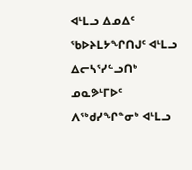ᐊᒻᒪᓗ ᐃᓄᐃᑦ ᖃᐅᔨᒪᔭᖏᑎᒍᑦ ᐊᒻᒪᓗ ᐃᓕᓴᕐᓯᓪᓗᑎᒃ ᓄᓇᕗᒻᒥᐅᑦ ᐱᖅᑯᓯᖏᓐᓂᒃ ᐊᒻᒪᓗ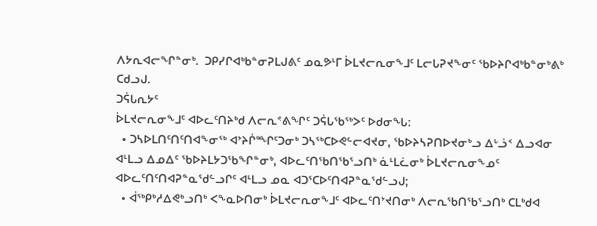ᐱᔭᕆᐊᓕᖏᓐᓂᒃ.  ᑐᑭᓯᒋᐊᒃᑲᓐᓂᕈᒪᒍᕕᑦ ᓄᓇᕗᒻᒥ ᐆᒪᔪᓕᕆᓂᖕᒧᑦ ᒪᓕᒐᕈᔪᖕᓂᑦ ᖃᐅᔨᒋᐊᒃᑲᓐᓂᒃᕕᒃ ᑕᑯᓗᒍ.
ᑐᕌᒐᕆᔭᑦ
ᐆᒪᔪᓕᕆᓂᖕᒧᑦ ᐊᐅᓚᑦᑎᔨᒃᑯ ᐱᓕᕆᕝᕕᖏᑦ ᑐᕌᒐᖃᖅᐳᑦ ᐅᑯᓂᖓ:
  • ᑐᓴᐅᒪᑎᑦᑎᑦᑎᐊᖕᓂᖅ ᐊᔾᔨᒌᙱᑦᑐᓂᒃ ᑐᓴᖅᑕᐅᕙᓪᓕᐊᔪᓂ, ᖃᐅᔨᓴᕈᑎᐅᔪᓂᒃᓗ ᐃᒡᓘᑉ ᐃᓗᐊᓂ ᐊᒻᒪᓗ ᐃᓄᐃᑦ ᖃᐅᔨᒪᔭᑐᖃᖏᓐᓂᒃ, ᐊᐅᓚᑦᑎᖃᑎᖃᕐᓗᑎᒃ ᓈᒻᒪᓛᓂᒃ ᐆᒪᔪᓕᕆᓂᖕᓄᑦ ᐊᐅᓚᑦᑎᑦᑎᐊᕈᓐᓇᖁᓪᓗᒋᑦ ᐊᒻᒪᓗ ᓄᓇ ᐊᑐᕐᑕᐅᑦᑎᐊᕈᓐᓇᖁᓪᓗᒍ;
  • ᐋᖅᑭᒃᓱᐃᕙᒃᓗᑎᒃ ᐸᖕᓇᐅᑎᓂᒃ ᐆᒪᔪᓕᕆᓂᖕᒧᑦ ᐊᐅᓚᑦᑎᔾᔪᑎᓂᒃ ᐱᓕᕆᖃᑎᖃᕐᓗᑎᒃ ᑕᒪᒃᑯᐊ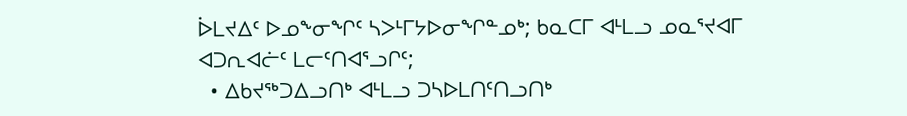ᐆᒪᔪᐃᑦ ᐅᓄᖕᓂᖏᑦ ᓴᐳᒻᒥᔭᐅᓂᖏᓐᓄᒃ; ᑲᓇᑕᒥ ᐊᒻᒪᓗ ᓄᓇᕐᔪᐊᒥ ᐊᑐᕆᐊᓖᑦ ᒪᓕᑦᑎᐊᕐᓗᒋᑦ;
  • ᐃᑲᔪᖅᑐᐃᓗᑎᒃ ᐊᒻᒪᓗ ᑐᓴᐅᒪᑎᑦᑎᓗᑎᒃ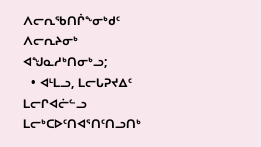ᐱᓕᕆᖃᑎᒌᖕᓂᒃᑯᑦ ᐱᓕᕆᔨᓂᒃ ᐊᖑᓇᓱᒃᑎᓂᒃᓗ;
  • ᐊᒻᒪᓗ, ᒪᓕᒐᕈᔪᐃᑦ ᒪᓕᒋᐊᓖᓪᓗ ᒪᓕᒃᑕᐅᑦᑎᐊᕐᑎᑦᑎᓗᑎᒃ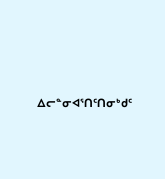ᐃᓕᓐᓂᐊᕐᑎᑦᑎᓂᒃᑯᑦ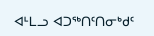ᐊᒻᒪᓗ ᐊᑐᖅᑎᑦᑎᓂᒃᑯᑦ